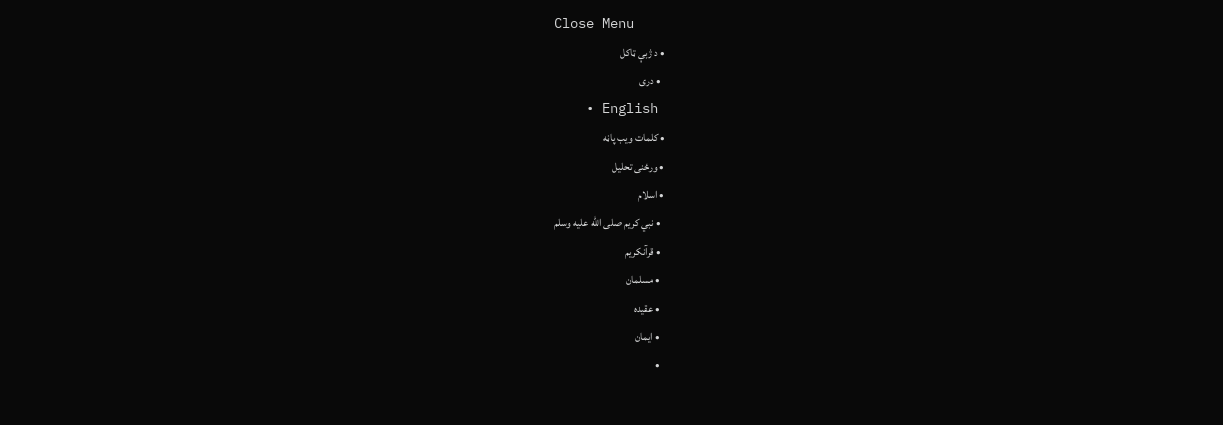Close Menu
  • د ژبې ټاکل
    • دری
    • English
  • کلمات ويب پاڼه
  • ورځنی تحلیل
  • اسلام
    • نبي کریم صلى الله عليه وسلم
    • قرآنکریم
    • مسلمان
    • عقیده
    • ایمان
    •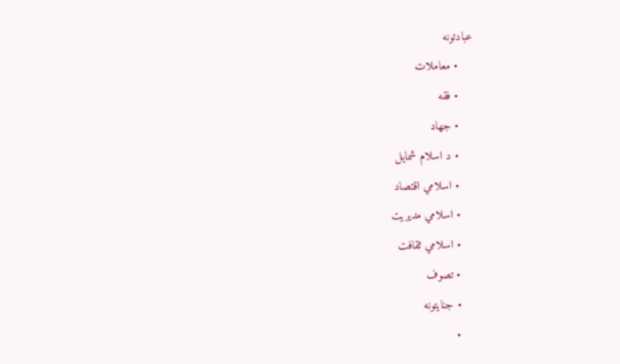عبادتونه
    • معاملات
    • فقه
    • جهاد
    • د اسلام شمایل
    • اسلامي اقتصاد
    • اسلامي مدیریت
    • اسلامي ثقافت
    • تصوف
    • جنایتونه
    •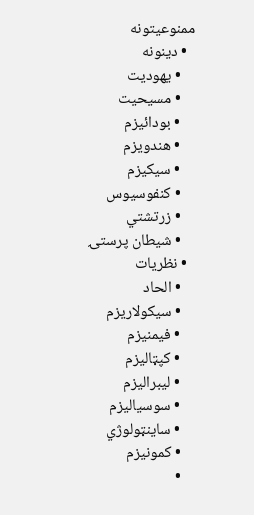ممنوعیتونه
  • دینونه
    • یهودیت
    • مسیحیت
    • بودائیزم
    • هندویزم
    • سیکیزم
    • کنفوسیوس
    • زرتشتي
    • شیطان پرستۍ
  • نظریات
    • الحاد
    • سیکولاریزم
    • فیمنیزم
    • کپټالیزم
    • لیبرالیزم
    • سوسیالیزم
    • ساینټولوژي
    • کمونیزم
    •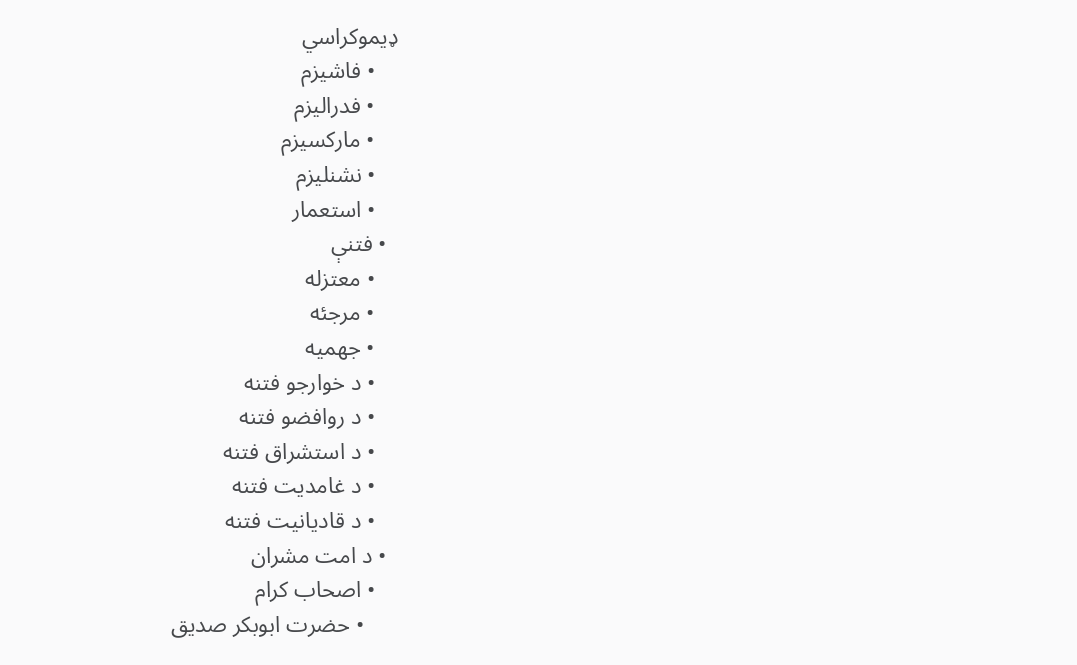ډیموکراسي
    • فاشیزم
    • فدرالیزم
    • مارکسیزم
    • نشنلیزم
    • استعمار
  • فتنې
    • معتزله
    • مرجئه
    • جهمیه
    • د خوارجو فتنه
    • د روافضو فتنه
    • د استشراق فتنه
    • د غامدیت فتنه
    • د قادیانیت فتنه
  • د امت مشران
    • اصحاب کرام
      • حضرت ابوبکر صدیق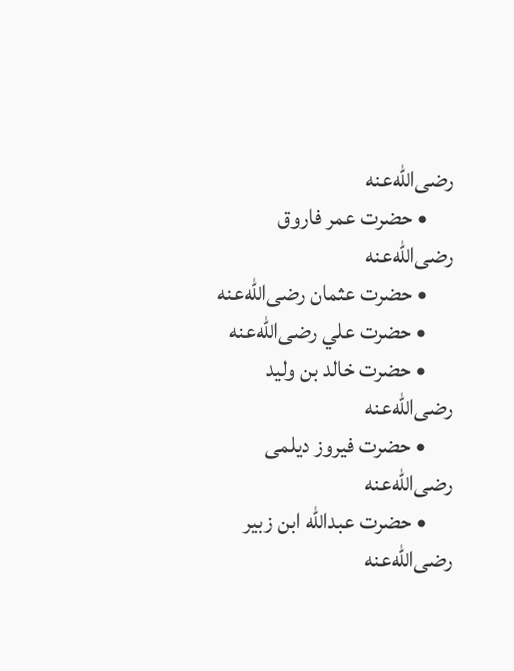رضی‌الله‌عنه
      • حضرت عمر فاروق رضی‌الله‌عنه
      • حضرت عثمان رضی‌الله‌عنه
      • حضرت علي رضی‌الله‌عنه
      • حضرت خالد بن ولید رضی‌الله‌عنه
      • حضرت فیروز دیلمی رضی‌الله‌عنه
      • حضرت عبدالله ابن زبیر رضی‌الله‌عنه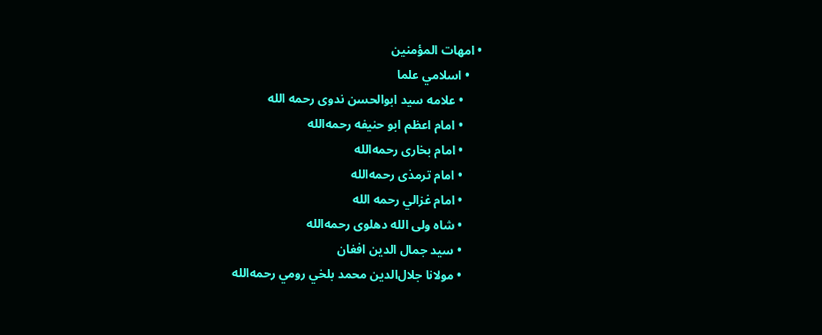• امهات المؤمنین
    • اسلامي علما
      • علامه سید ابوالحسن ندوی رحمه الله
      • امام اعظم ابو حنیفه رحمه‌الله
      • امام بخاری رحمه‌الله
      • امام ترمذی رحمه‌الله
      • امام غزالي رحمه الله
      • شاه ولی الله دهلوی رحمه‌الله
      • سید جمال الدین افغان
      • مولانا جلال‌الدین محمد بلخي رومي رحمه‌الله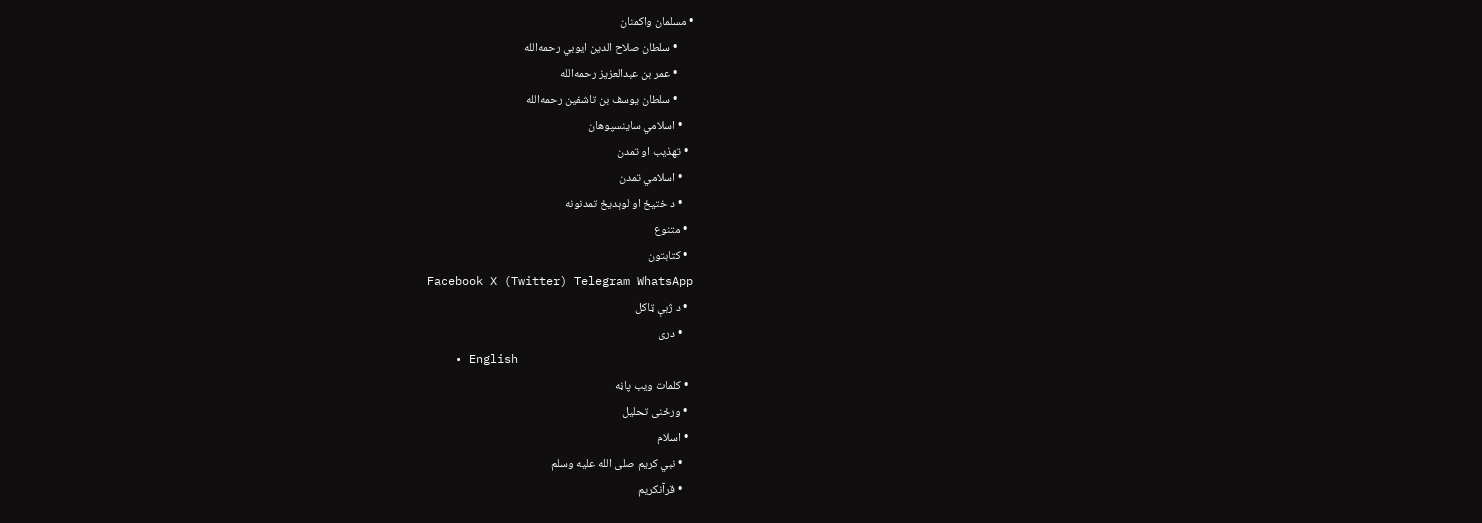• مسلمان واکمنان
      • سلطان صلاح الدین ایوبي رحمه‌الله
      • عمر بن عبدالعزیز رحمه‌الله
      • سلطان یوسف بن تاشفین رحمه‌الله
    • اسلامي ساینسپوهان
  • تهذیب او تمدن
    • اسلامي تمدن
    • د ختیځ او لوېدیځ تمدنونه
  • متنوع
  • کتابتون
Facebook X (Twitter) Telegram WhatsApp
  • د ژبې ټاکل
    • دری
    • English
  • کلمات ويب پاڼه
  • ورځنی تحلیل
  • اسلام
    • نبي کریم صلى الله عليه وسلم
    • قرآنکریم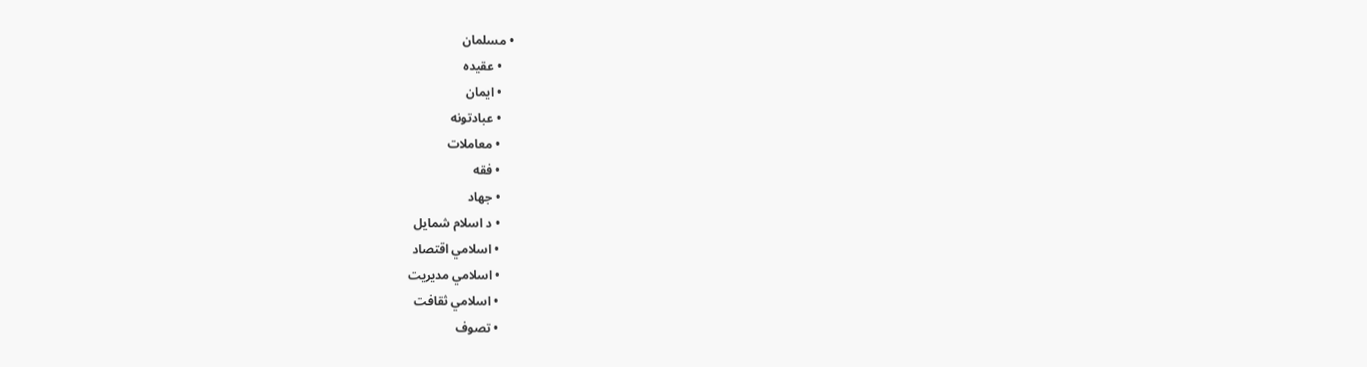• مسلمان
    • عقیده
    • ایمان
    • عبادتونه
    • معاملات
    • فقه
    • جهاد
    • د اسلام شمایل
    • اسلامي اقتصاد
    • اسلامي مدیریت
    • اسلامي ثقافت
    • تصوف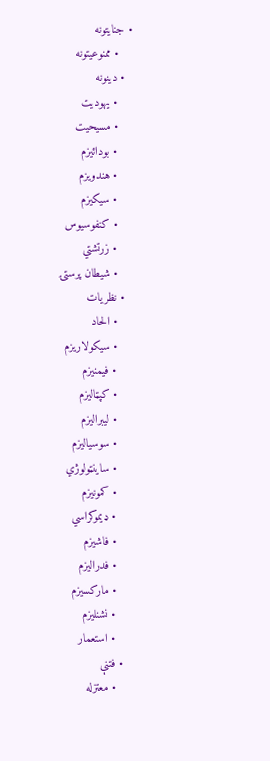• جنایتونه
    • ممنوعیتونه
  • دینونه
    • یهودیت
    • مسیحیت
    • بودائیزم
    • هندویزم
    • سیکیزم
    • کنفوسیوس
    • زرتشتي
    • شیطان پرستۍ
  • نظریات
    • الحاد
    • سیکولاریزم
    • فیمنیزم
    • کپټالیزم
    • لیبرالیزم
    • سوسیالیزم
    • ساینټولوژي
    • کمونیزم
    • ډیموکراسي
    • فاشیزم
    • فدرالیزم
    • مارکسیزم
    • نشنلیزم
    • استعمار
  • فتنې
    • معتزله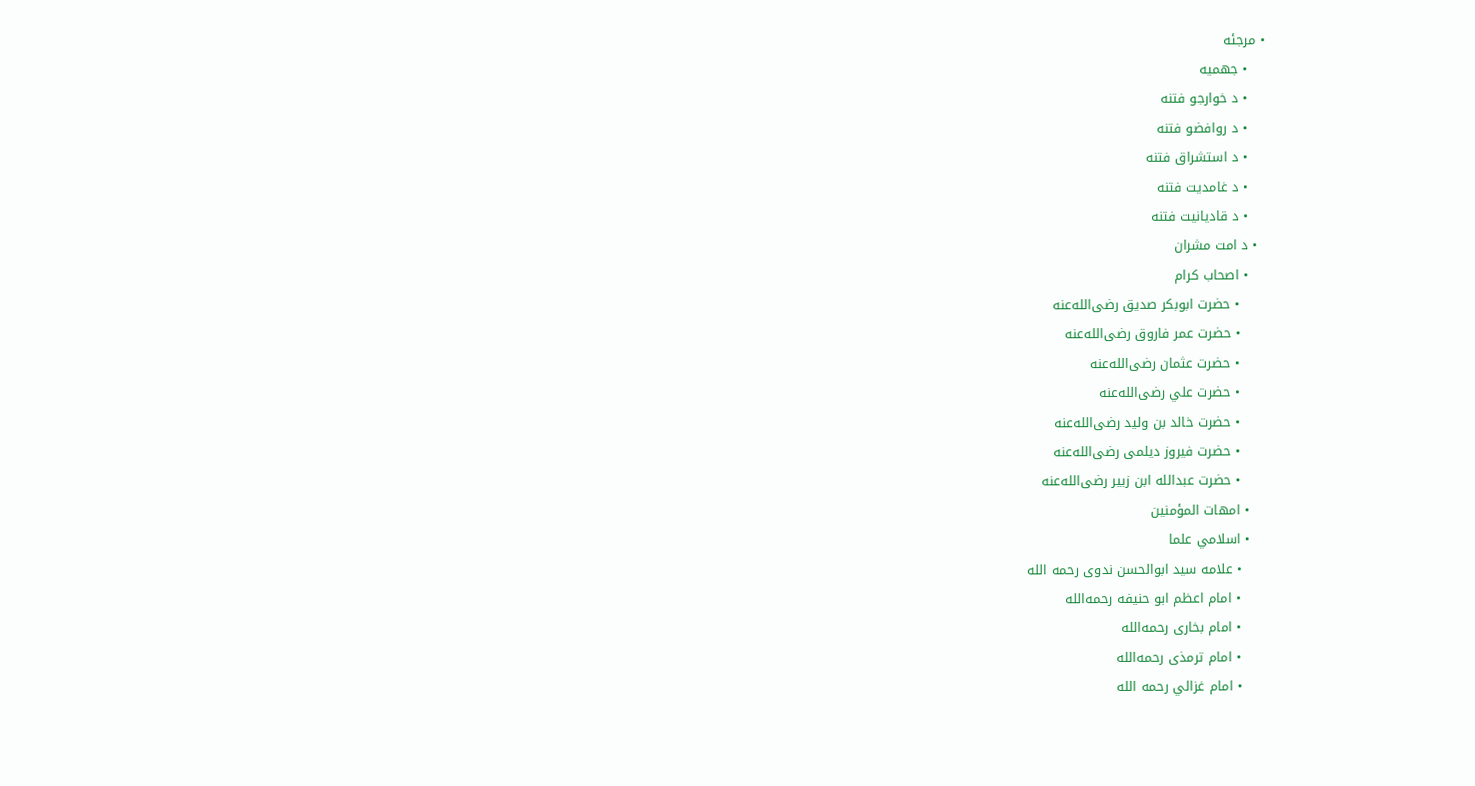• مرجئه
    • جهمیه
    • د خوارجو فتنه
    • د روافضو فتنه
    • د استشراق فتنه
    • د غامدیت فتنه
    • د قادیانیت فتنه
  • د امت مشران
    • اصحاب کرام
      • حضرت ابوبکر صدیق رضی‌الله‌عنه
      • حضرت عمر فاروق رضی‌الله‌عنه
      • حضرت عثمان رضی‌الله‌عنه
      • حضرت علي رضی‌الله‌عنه
      • حضرت خالد بن ولید رضی‌الله‌عنه
      • حضرت فیروز دیلمی رضی‌الله‌عنه
      • حضرت عبدالله ابن زبیر رضی‌الله‌عنه
    • امهات المؤمنین
    • اسلامي علما
      • علامه سید ابوالحسن ندوی رحمه الله
      • امام اعظم ابو حنیفه رحمه‌الله
      • امام بخاری رحمه‌الله
      • امام ترمذی رحمه‌الله
      • امام غزالي رحمه الله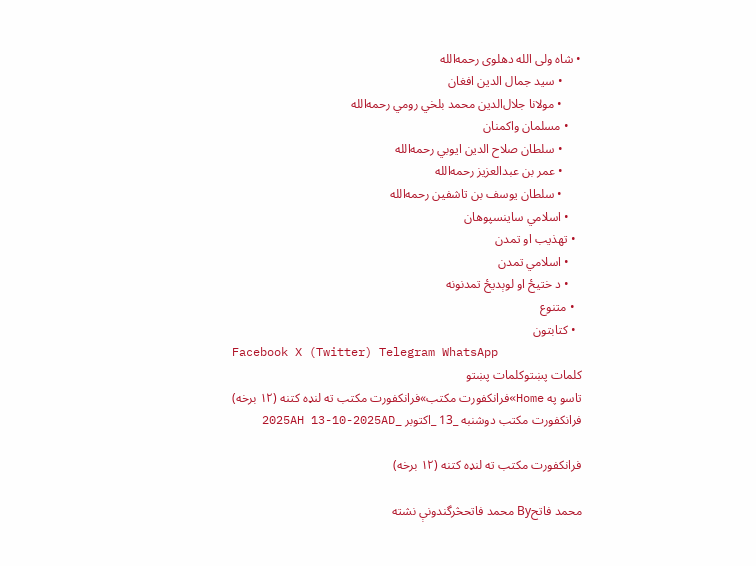• شاه ولی الله دهلوی رحمه‌الله
      • سید جمال الدین افغان
      • مولانا جلال‌الدین محمد بلخي رومي رحمه‌الله
    • مسلمان واکمنان
      • سلطان صلاح الدین ایوبي رحمه‌الله
      • عمر بن عبدالعزیز رحمه‌الله
      • سلطان یوسف بن تاشفین رحمه‌الله
    • اسلامي ساینسپوهان
  • تهذیب او تمدن
    • اسلامي تمدن
    • د ختیځ او لوېدیځ تمدنونه
  • متنوع
  • کتابتون
Facebook X (Twitter) Telegram WhatsApp
کلمات پښتوکلمات پښتو
تاسو په Home»فرانکفورت مکتب»فرانکفورت مکتب ته لنډه کتنه (۱۲ برخه)
فرانکفورت مکتب دوشنبه _13 _اکتوبر _2025AH 13-10-2025AD

فرانکفورت مکتب ته لنډه کتنه (۱۲ برخه)

محمد فاتحBy محمد فاتحڅرگندونې نشته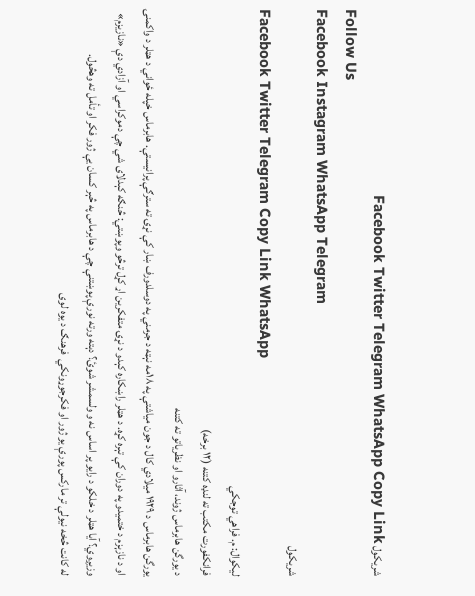شریکول Facebook Twitter Telegram WhatsApp Copy Link
Follow Us
Facebook Instagram WhatsApp Telegram
شریکول
Facebook Twitter Telegram Copy Link WhatsApp
لیکوال: م. فراهي توجکي
فرانکفورت مکتب ته لنډه کتنه (۱۲ برخه)
د يورگن هابرماس ژوند، آثارو او نظریاتو ته کتنه
يورگن هابرماس د ۱۹۲۹ میلادي کال د جون میاشتې په ۱۸مه نېټه د جرمني په دوسلدورف ښار کې نړۍ ته سترګې پرانیستې. هابرماس خپله ځواني د هټلر د واکمنۍ او د نازېزم د ختميدو په دوران کې تېره کړه. د هټلر راښکاره کېدو د نړۍ متفکرین اړ کړل ترڅو وپوښتي: څنګه کېدلای شي چې دموکراسي او آزادي دې «نازیزم» وزیږوي؟ آيا هټلر د خلکو د رايو پر اساس نه و ولسمشر شوئ؟ دېته ورته نورې پوښتنې چې د هابرماس په څېر کسان يې ژور فکر او تأمل ته وهڅول.
له کانت څخه نیولې تر مارکس پورې یو ژور او فکرجوړونکي  فرهنګ د یوه لوی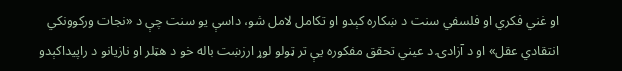او غني فکري او فلسفي سنت د ښکاره کېدو او تکامل لامل شو، داسې یو سنت چې د «نجات ‌ورکوونکي انتقادي عقل» او د آزادۍ د عيني تحقق مفکوره يې تر ټولو لوړ ارزښت باله خو د هټلر او نازيانو د راپيداکېدو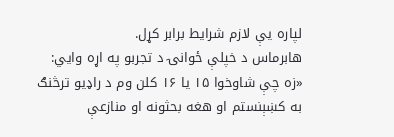لپاره یې لازم شرایط برابر کړل.
هابرماس د خپلې ځوانۍ د تجربو په اړه وايي: «زه چې شاوخوا ۱۵ يا ۱۶ کلن وم د راډيو ترڅنګ به کښېنستم او هغه بحثونه او منازعې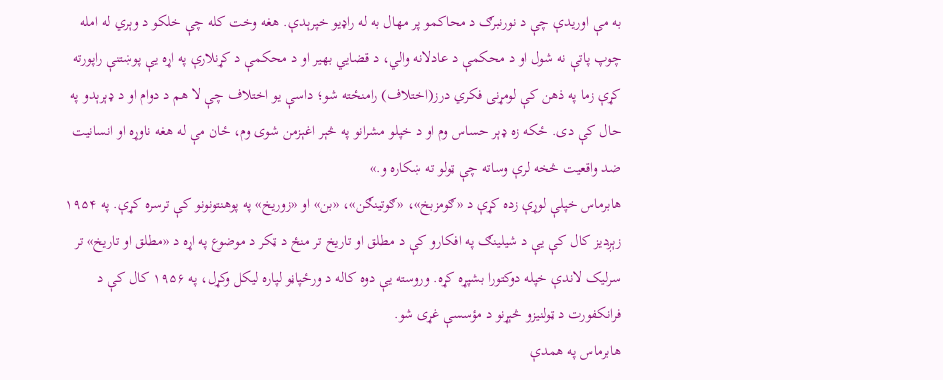به مې اوریدې چې د نورنبرګ د محاکمو پر مهال به له راډيو خپرېدې. هغه وخت کله چې خلکو د وېري له امله چوپ پاتې نه شول او د محکمې د عادلانه ‌والي، د قضايي بهير او د محکمې د کړنلارې په اړه يې پوښتنې راپورته کړې زما په ذهن کې لومړنی فکري درز(اختلاف) رامنځته شو؛ داسې یو اختلاف چې لا هم د دوام او د ‌ډېرېدو په حال کې دی. ځکه زه ډېر حساس وم او د خپلو مشرانو په څېر اغېزمن شوی وم، ځان مې له هغه ناوړه او انسانيت ضد واقعيت څخه لرې وساته چې ټولو ته ښکاره و.»
هابرماس خپلې لوړې زده کړې د «ګومزبخ»، «ګوتینګن»، «بن» او «زوریخ» په پوهنتونونو کې ترسره کړې. په ۱۹۵۴ زېږديز کال کې يې د شيلینګ په افکارو کې د مطلق او تاريخ تر منځ د ټکر د موضوع په اړه د «مطلق او تاريخ» تر سرليک لاندې خپله دوکتورا بشپړه کړه. وروسته یې دوه کاله د ورځپاڼو لپاره لیکل وکړل، په ۱۹۵۶ کال کې د فرانکفورت د ټولنيزو څېړنو د مؤسسې غړی شو.
هابرماس په همدې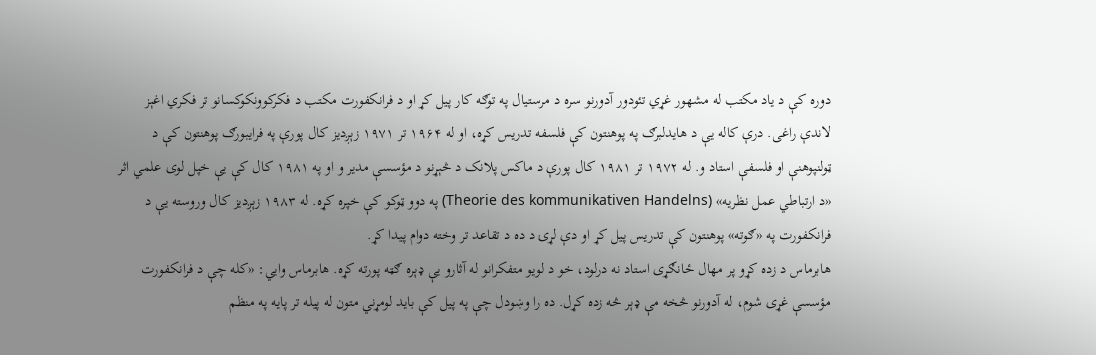دوره کې د یاد مکتب له مشهور غړي تئودور آدورنو سره د مرستيال په توګه کار پيل کړ او د فرانکفورت مکتب د فکرکوونکوکسانو تر فکري اغېز لاندې راغی. درې کاله یې د هايدلبرګ په پوهنتون کې فلسفه تدریس کړه، او له ۱۹۶۴ تر ۱۹۷۱ زېږديز کال پورې په فرایبورګ پوهنتون کې د ټولنپوهنې او فلسفې استاد و. له ۱۹۷۲ تر ۱۹۸۱ کال پورې د ماکس پلانک د څېړنو د مؤسسې مدير و او په ۱۹۸۱ کال کې یې خپل لوی علمي اثر «د ارتباطي عمل نظريه» (Theorie des kommunikativen Handelns) په دوو ټوکو کې خپره کړه. له ۱۹۸۳ زېږديز کال وروسته یې د فرانکفورت په «ګوته» پوهنتون کې تدريس پيل کړ او دې لړۍ د ده د تقاعد تر وخته دوام پیدا کړ.
هابرماس د زده کړو پر مهال ځانګړی استاد نه درلود، خو د لویو متفکرانو له آثارو يې ډېره ګټه پورته کړه. هابرماس وايي: «کله چې د فرانکفورت مؤسسې غړی شوم، له آدورنو څخه مې ډېر څه زده کړل. ده‌ را وښودل چې په پیل کې بايد لومړني متون له پيله تر پایه په منظم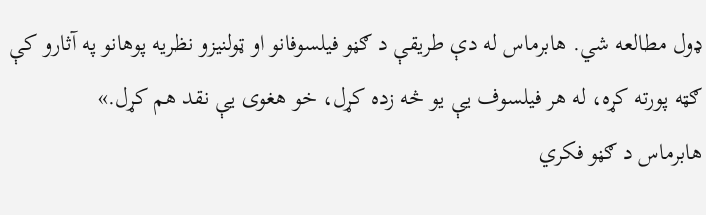ډول مطالعه شي. هابرماس له دې طريقې د ګڼو فيلسوفانو او ټولنيزو نظريه ‌پوهانو په آثارو کې ګټه پورته کړه، له هر فیلسوف يې یو څه زده کړل، خو هغوی يې نقد هم کړل.»
هابرماس د ګڼو فکري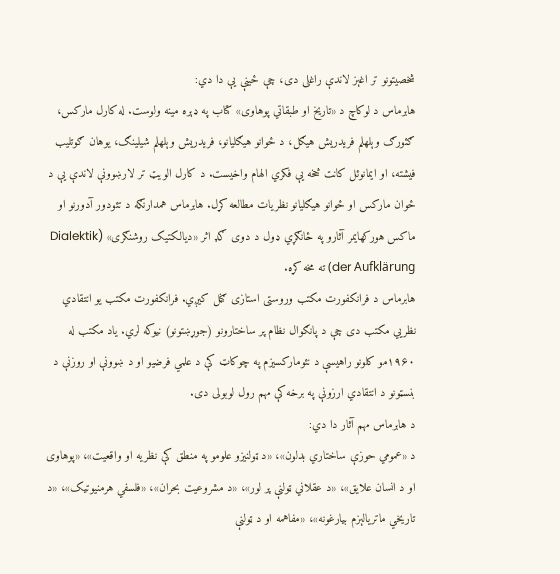شخصيتونو تر اغېز لاندې راغلی دی، چې ځينې يې دا دي:
هابرماس د لوکاچ د «تاريخ او طبقاتي پوهاوی» کتاب په ډېره مينه ولوست. له کارل مارکس، ګئورګ وېلهلم فريدريش هيګل، د ځوانو هيګليانو، فريدريش وېلهلم شيلینګ، يوهان ګوتليب فیشته، او ايمانوئل کانت څخه يې فکري الهام واخيست. د کارل الويټ تر لارښوونې لاندې یې د ځوان مارکس او ځوانو هيګليانو نظریات مطالعه کړل. هابرماس همدارنګه د تئودور آدورنو او ماکس هورکهایمر آثارو په ځانګړي ډول د دوی ګډ اثر «ديالکتيک روشنګری» (Dialektik der Aufklärung) ته مخه کړه.
هابرماس د فرانکفورت مکتب وروستی استازی ګڼل کیږي. فرانکفورت مکتب يو انتقادي نظريي مکتب دی چې د پانګوال نظام پر ساختارونو (جوړښتونو) نیوکه لري. یاد مکتب له ۱۹۶۰مو کلونو راهيسې د نئومارکسيزم په چوکاټ کې د علمي فرضيو او د ښوونې او روزنې د بنسټونو د انتقادي ارزونې په برخه کې مهم رول لوبولی دی.
د هابرماس مهم آثار دا دي:
د «عمومي حوزې ساختاري بدلون»، «د ټولنيزو علومو په منطق کې نظريه او واقعیت»، «پوهاوی او د انسان علایق»، «د عقلاني ټولنې پر لور»، «د مشروعيت بحران»، «فلسفي هرمنيوتيک»، «د تاريخي ماتريالېزم بيارغونه»، «مفاهمه او د ټولنې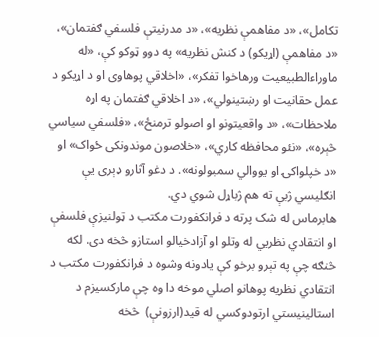تکامل»، «د مفاهمې نظريه»، «د مدرنیتې فلسفي ګفتمان»، «د مفاهمې (اړيکو) د کنش نظريه» په دوو ټوکو کې، «له ماوراءالطبيعیت ورهاخوا تفکر»، «اخلاقي پوهاوی او د اړيکو د عمل حقانیت او رښتينولي»، «د اخلاقي ګفتمان په اړه ملاحظات»، «د واقعيتونو او اصولو ترمنځ»، «فلسفي سياسي څېره»، «نئو محافظه ‌کاري»، «خلاصون‌ موندونکی ځواک» او «د خپلواکۍ او يووالي سمبولونه». د دغو آثارو ډېری يې انګليسي ژبې ته هم ژباړل شوي دي.
هابرماس له شک پرته د فرانکفورت مکتب د ټولنيزې فلسفې او انتقادي نظريي له وتلو او آزادخیالو استازو څخه دی. لکه څنګه چې په تېرو برخو کې يادونه وشوه د فرانکفورت مکتب د انتقادي نظريه ‌پوهانو اصلي موخه دا وه چې مارکسيزم د استالينيستي ارتودوکسي له قيد(ارزونې)  څخه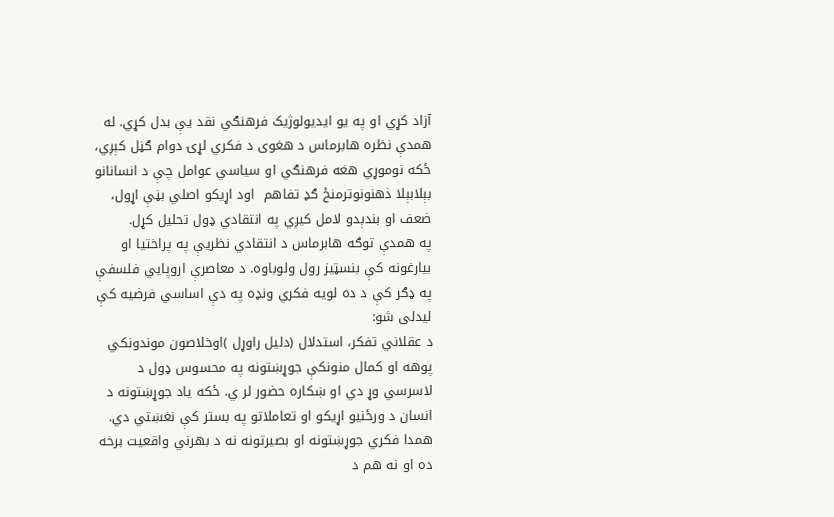آزاد کړي او په يو ايديولوژيک فرهنګي نقد یې بدل کړي. له همدې نظره هابرماس د هغوی د فکري لړۍ دوام ګڼل کېږي، ځکه نوموړي هغه فرهنګي او سياسي عوامل چې د انسانانو  بېلابېلا ذهنونوترمنځ ګډ تفاهم  اود اړيکو اصلي بڼې اړول، ضعف او بندېدو لامل کیږي په انتقادي ډول تحلیل کړل.
په همدې توګه هابرماس د انتقادي نظريې په پراختيا او بيارغونه کې بنسټيز رول ولوباوه. د معاصرې اروپايي فلسفې په ډګر کې د ده لویه فکري ونډه په دې اساسي فرضيه کې لیدلی شو:
د عقلاني تفکر، استدلال (دليل راوړل )اوخلاصون‌ موندونکي پوهه او کمال‌ منونکې جوړښتونه په محسوس ډول د لاسرسي وړ دي او ښکاره حضور لر ي. ځکه یاد جوړښتونه د انسان د ورځنيو اړيکو او تعاملاتو په بستر کې نغښتي دي.
همدا فکري جوړښتونه او بصيرتونه نه د بهرني واقعيت برخه ده او نه هم د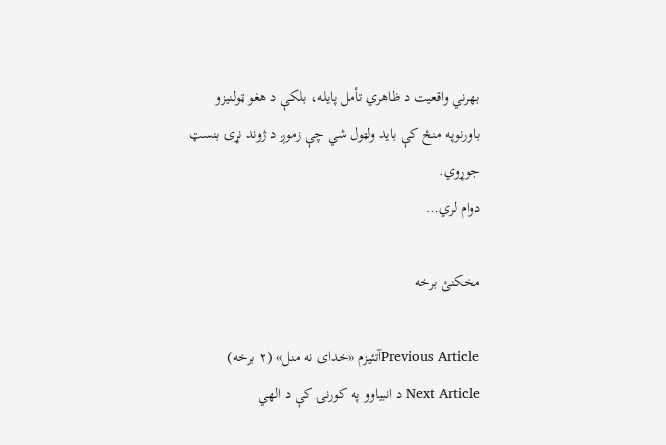بهرني واقعیت د ظاهري تأمل پایله، بلکې د هغو ټولنيزو باورنوپه منځ کې بايد ولټول شي چې زموږ د ژوند نړۍ بنسټ جوړوي.
دوام لري…

مخکنئ برخه

Previous Articleآتئیزم «خدای نه منل» (۲ برخه)
Next Article د انبیاوو په کورنۍ کې د الهي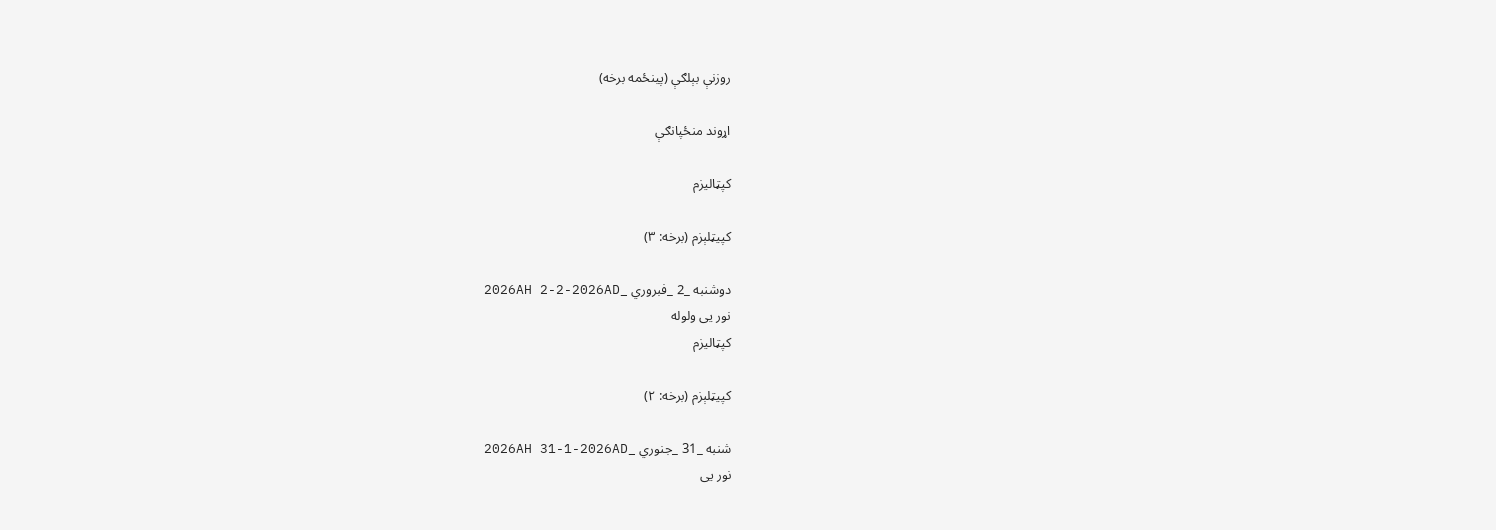روزنې بېلګې (پينځمه برخه)

اړوند منځپانګې

کپټالیزم

کپیټلېزم (برخه: ۳)

دوشنبه _2 _فبروري _2026AH 2-2-2026AD
نور یی ولوله
کپټالیزم

کپيټلېزم (برخه: ۲)

شنبه _31 _جنوري _2026AH 31-1-2026AD
نور یی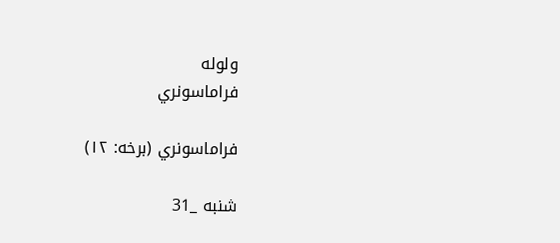ولوله
فراماسونري

فراماسونري (برخه: ۱۲)

شنبه _31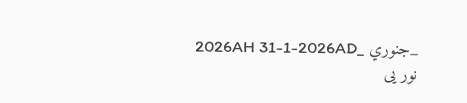_جنوري _2026AH 31-1-2026AD
نور یی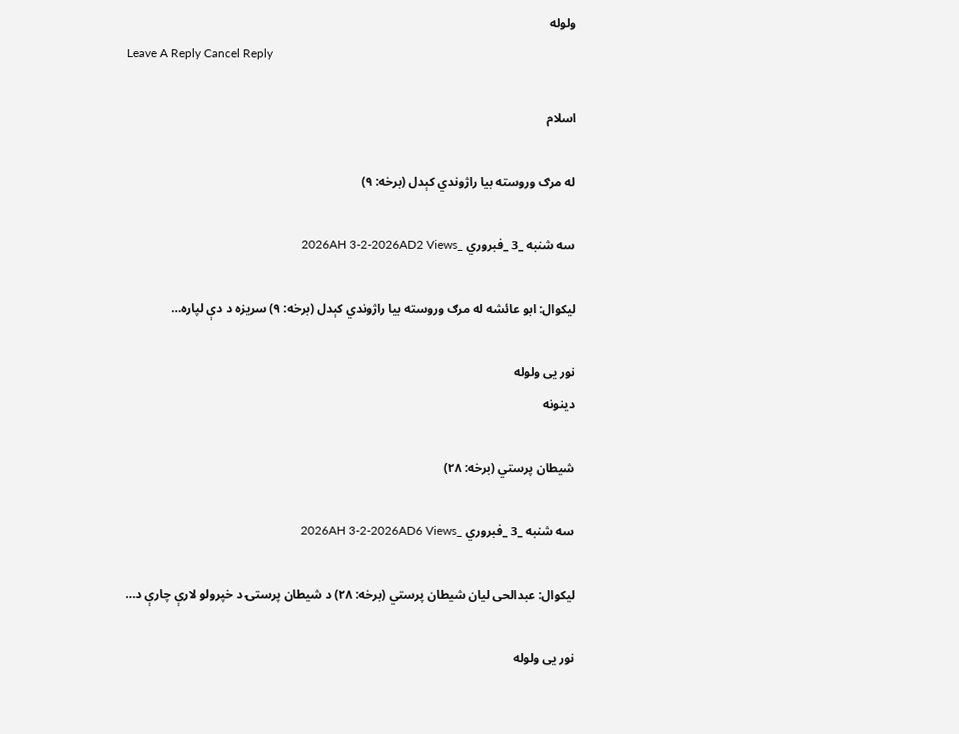ولوله
Leave A Reply Cancel Reply

اسلام

له مرګ وروسته بیا راژوندي کېدل (برخه: ۹)

سه شنبه _3 _فبروري _2026AH 3-2-2026AD2 Views

لیکوال: ابو عائشه له مرګ وروسته بیا راژوندي کېدل (برخه: ۹) سریزه د دې لپاره…

نور یی ولوله
دینونه

شیطان ‌پرستي (برخه: ۲۸)

سه شنبه _3 _فبروري _2026AH 3-2-2026AD6 Views

لیکوال: عبدالحی لیان شیطان ‌پرستي (برخه: ۲۸) د شيطان پرستۍ د خپرولو لارې چارې د…

نور یی ولوله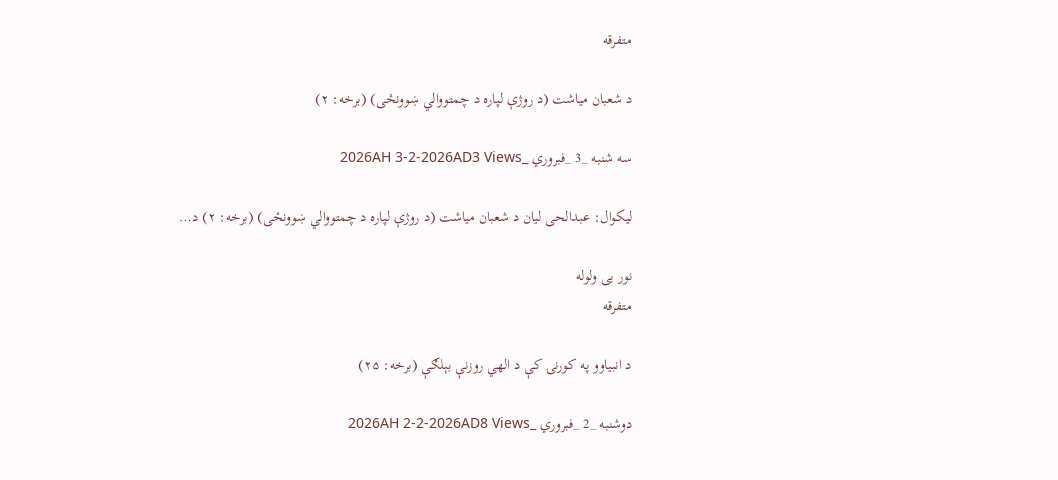متفرقه

د شعبان میاشت (د روژې لپاره د چمتووالي ښوونځی) (برخه: ۲)

سه شنبه _3 _فبروري _2026AH 3-2-2026AD3 Views

لیکوال: عبدالحی لیان د شعبان میاشت (د روژې لپاره د چمتووالي ښوونځی) (برخه: ۲) د…

نور یی ولوله
متفرقه

د انبیاوو په کورنۍ کې د الهي روزنې بېلګې (برخه: ۲۵)

دوشنبه _2 _فبروري _2026AH 2-2-2026AD8 Views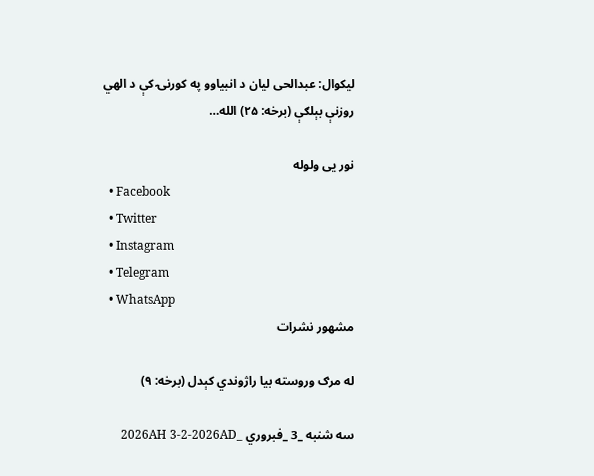لیکوال: عبدالحی لیان د انبیاوو په کورنۍ کې د الهي روزنې بېلګې (برخه: ۲۵) الله…

نور یی ولوله
  • Facebook
  • Twitter
  • Instagram
  • Telegram
  • WhatsApp
مشهور نشرات

له مرګ وروسته بیا راژوندي کېدل (برخه: ۹)

سه شنبه _3 _فبروري _2026AH 3-2-2026AD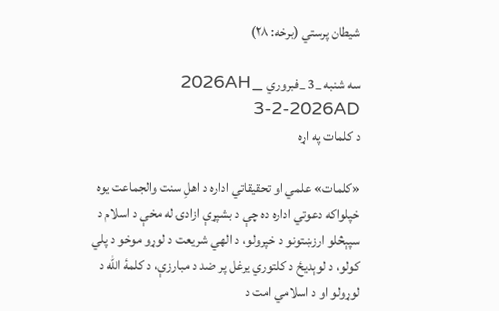شیطان ‌پرستي (برخه: ۲۸)

سه شنبه _3 _فبروري _2026AH 3-2-2026AD
د کلمات په اړه

«کلمات» علمي او تحقیقاتي اداره د اهلِ سنت والجماعت یوه خپلواکه دعوتي اداره ده چې د بشپړې ازادۍ له مخې د اسلام د سپېڅلو ارزښتونو د خپرولو، د الهي شریعت د لوړو موخو د پلي کولو، د لوېدیځ د کلتوري یرغل پر ضد د مبارزې، د کلمۀ الله د لوړولو او د اسلامي امت د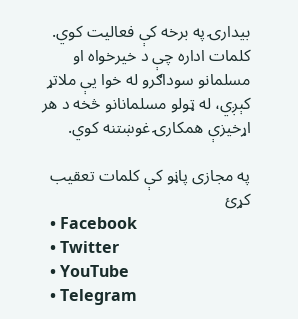بیدارۍ په برخه کې فعالیت کوي.
کلمات اداره چې د خیرخواه او مسلمانو سوداګرو له خوا یې ملاتړ کېږي، له ټولو مسلمانانو څخه د هر اړخیزې همکارۍ غوښتنه کوي.

په مجازی پاڼو کې کلمات تعقیب کړئ
  • Facebook
  • Twitter
  • YouTube
  • Telegram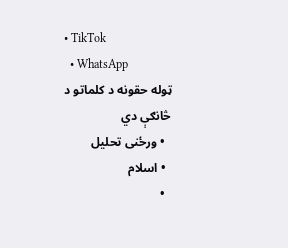• TikTok
  • WhatsApp
ټوله حقونه د کلماتو د څانګې دي
  • ورځنی تحلیل
  • اسلام
  •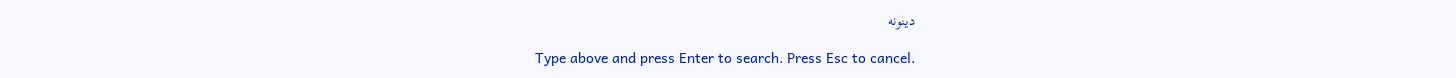دینونه

Type above and press Enter to search. Press Esc to cancel.